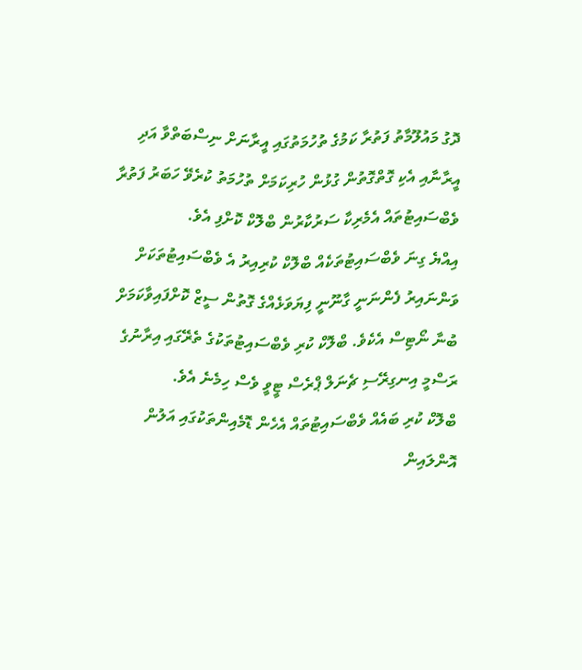ދޮގު މައުލޫމާތު ފަތުރާ ކަމުގެ ތުހުމަތުގައި އީރާނަށް ނިސްބަތްވާ އަދި އީރާނާއި އެކި ގޮތްގޮތުން ގުޅުން ހުރިކަމަށް ތުހުމަތު ކުރެވޭ ހަބަރު ފަތުރާ ވެބްސައިޓުތައް އެމެރިކާ ސަރުކާރުން ބްލޮކް ކޮށްފި އެވެ.
އިއްޔެ ގިނަ ވެބްސައިޓުތަކެއް ބްލޮކް ކުރިއިރު އެ ވެބްސައިޓުތަކަށް ވަންނައިރު ފެންނަނީ ގާނޫނީ ފިޔަވަޅެއްގެ ގޮތުން ސީޒް ކޮށްފައިވާކަމަށް ބުނާ ނޯޓިސް އެކެވެ. ބްލޮކް ކުރި ވެބްސައިޓުތަކުގެ ތެރޭގައި އިރާނުގެ ރަސްމީ އިނގިރޭސި ޗެނަލް ޕްރެސް ޓީވީ ވެސް ހިމެނެ އެވެ.
ބްލޮކް ކުރި ބައެއް ވެބްސައިޓުތައް އެހެން ޑޮމެއިންތަކުގައި އަލުން އޮންލައިން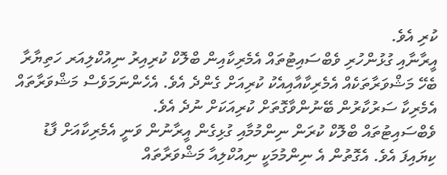ކުރި އެވެ.
އީރާނާއި ގުޅުންހުރި ވެބްސައިޓުތައް އެމެރިކާއިން ބްލޮކް ކުރިއިރު ނިއުކްލިއަރ ހަތިޔާރާ ބެހޭ މަޝްވަރާތަކެއް އެމެރިކާއާއިއެކު ކުރިއަށް ގެންދެ އެވެ. އެހެންނަމަވެސް މަޝްވަރާތައް އެމެރިކާ ސަރުކާރުން ބޭނުންވާގޮތަށް ކުރިއަކަށް ނުދެ އެވެ.
ވެބްސައިޓުތައް ބްލޮކް ކުރަން ނިންމުމާއި ގުޅިގެން އީރާނުން ވަނީ އެމެރިކާއަށް ފާޑު ކިޔައިފަ އެވެ. އެގޮތުން އެ ނިންމުމަކީ ނިއުކްލިއާ މަޝްވަރާތައް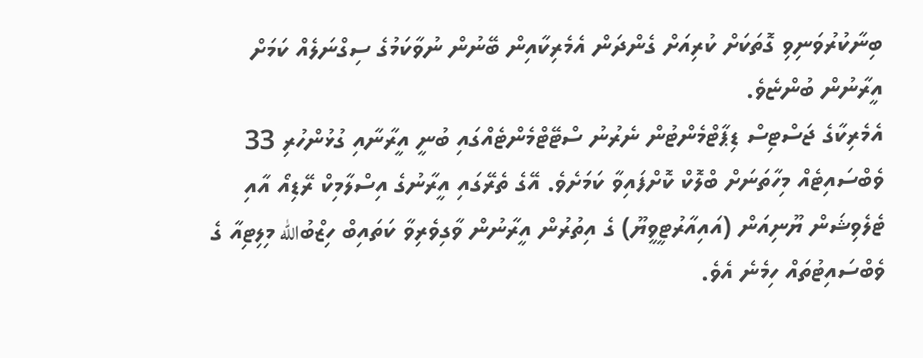ބިނާކުރުވަނިވި ގޮތަކަށް ކުރިއަށް ގެންދަން އެމެރިކާއިން ބޭނުން ނުވާކަމުގެ ސިގްނަލެއް ކަމަށް އީރާނުން ބުންޏެވެ.
އެމެރިކާގެ ޖަސްޓިސް ޑިޕާޓްމެންޓުން ނެރުނު ސްޓޭޓްމެންޓެއްގައި ބުނީ އީރާނާއި ގުޅުންހުރި 33 ވެބްސައިޓެއް މިހާތަނަށް ބްލޮކް ކޮށްފައިވާ ކަމަށެވެ. އޭގެ ތެރޭގައި އީރާނުގެ އިސްލާމިކް ރޭޑިއޯ އާއި ޓެލެވިޝަން ޔޫނިއަން (އައިއާރުޓީވީޔޫ) ގެ އިތުރުން އީރާނުން ވާގިވެރިވާ ކަތައިބް ހިޒްބުالله މިލިޓިއާ ގެ ވެބްސައިޓުތައް ހިމެނެ އެވެ.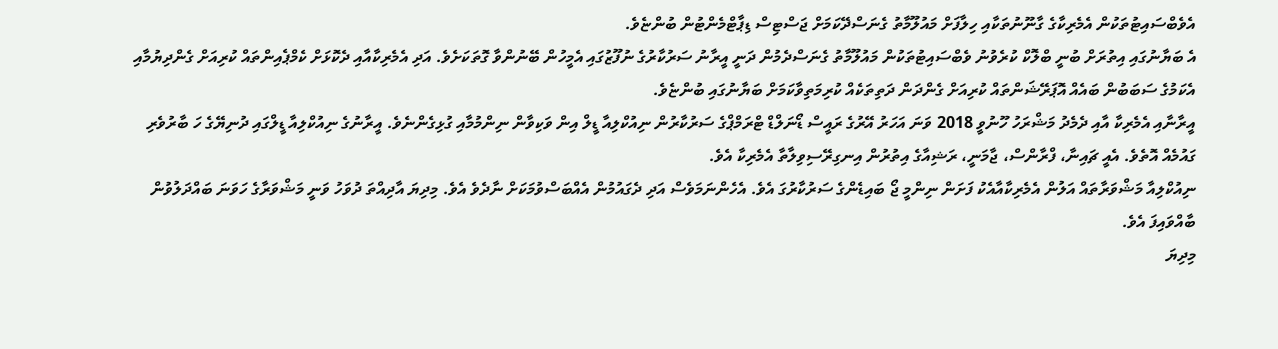އެވެބްސައިޓުތަކުން އެމެރިކާގެ ގާނޫނުތަކާއި ހިލާފަށް މައުލޫމާތު ގެނަސްދޭކަމަށް ޖަސްޓިސް ޑިޕާޓްމެންޓުން ބުންޏެވެ.
އެ ބަޔާނުގައި އިތުރަށް ބުނީ ބްލޮކް ކުރެވުނު ވެބްސައިޓުތަކުން މައުލޫމާތު ގެނަސްދެމުން ދަނީ އީރާނު ސަރުކާރުގެ ނުފޫޒުގައި އެމީހުން ބޭނުންވާ ގޮތަކަށެވެ. އަދި އެމެރިކާއާއި ދެކޮޅަށް ކެމްޕެއިންތައް ކުރިއަށް ގެންދިޔުމާއި އެކަމުގެ ސަބަބުން ބައެއް އޮޕަރޭޝަންތައް ކުރިއަށް ގެންދަން ދަތިތަކެއް ކުރިމަތިވާކަމަށް ބަޔާނުގައި ބުންޏެވެ.
އީރާނާއި އެމެރިކާ އާއި ދެމެދު މަޝްރަހު ހޫނުވީ 2018 ވަނަ އަހަރު އޭރުގެ ރައީސް ޑޯނަލްޑް ޓްރަމްޕްގެ ސަރުކާރުން ނިއުކްލިއާ ޑީލް އިން ވަކިވާން ނިންމުމާއި ގުޅިގެންނެވެ. އީރާނުގެ ނިއުކްލިއާ ޑީލްގައި ދުނިޔޭގެ ހަ ބާރުވެރި ގައުމެއް އޮތެވެ. އެއީ ޗައިނާ، ފްރާންސް، ޖާމަނީ، ރަޝިއާގެ އިތުރުން އިނގިރޭސިވިލާތާ އެމެރިކާ އެވެ.
ނިއުކްލިއާ މަޝްވަރާތައް އަލުން އެމެރިކާއާއެކު ފަށަން ނިންމީ ޖޯ ބައިޑެންގެ ސަރުކާރުގަ އެވެ. އެހެންނަމަވެސް އަދި ދެގައުމުން އެއްބަސްވުމަކަށް ނާދެވެ އެވެ. މިދިޔަ އާދިއްތަ ދުވަހު ވަނީ މަޝްވަރާގެ ހަވަނަ ބައްދަލުވުން ބާއްވައިފަ އެވެ.
މިދިޔަ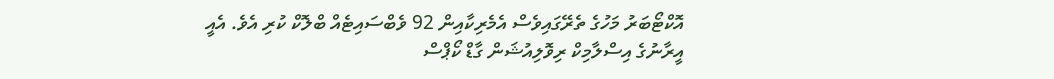އޮކްޓޯބަރު މަހުގެ ތެރޭގައިވެސް އެމެރިކާއިން 92 ވެބްސައިޓެއް ބްލޮކް ކުރި އެވެ. އެއީ އީރާނުގެ އިސްލާމިކް ރިވޮލިއުޝަން ގާޑް ކޯޕްސް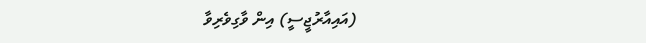(އައިއާރުޖީސީ) އިން ވާގިވެރިވާ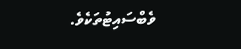ވެބްސައިޓުތަކެވެ.